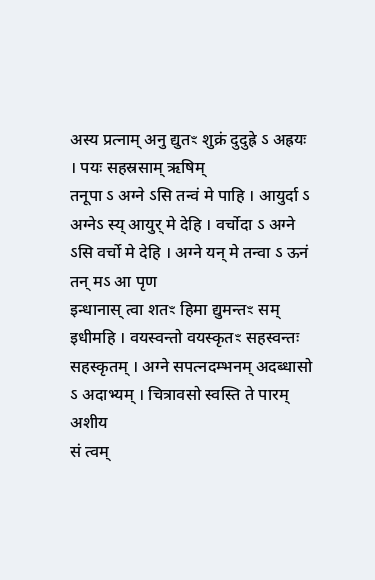अस्य प्रत्नाम् अनु द्युतꣳ शुक्रं दुदुह्रे ऽ अह्रयः । पयः सहस्रसाम् ऋषिम्
तनूपा ऽ अग्ने ऽसि तन्वं मे पाहि । आयुर्दा ऽ अग्नेऽ स्य् आयुर् मे देहि । वर्चोदा ऽ अग्ने ऽसि वर्चो मे देहि । अग्ने यन् मे तन्वा ऽ ऊनं तन् मऽ आ पृण
इन्धानास् त्वा शतꣳ हिमा द्युमन्तꣳ सम् इधीमहि । वयस्वन्तो वयस्कृतꣳ सहस्वन्तः सहस्कृतम् । अग्ने सपत्नदम्भनम् अदब्धासो ऽ अदाभ्यम् । चित्रावसो स्वस्ति ते पारम् अशीय
सं त्वम्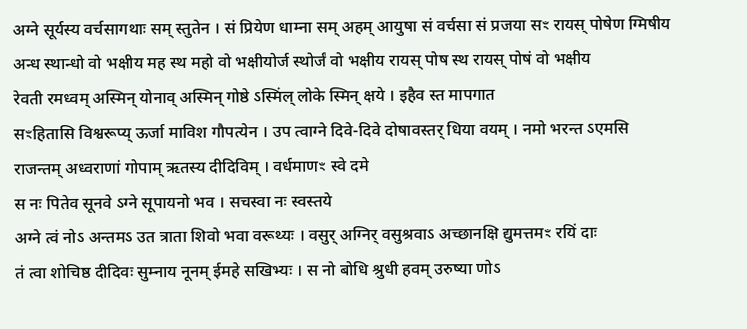अग्ने सूर्यस्य वर्चसागथाः सम् स्तुतेन । सं प्रियेण धाम्ना सम् अहम् आयुषा सं वर्चसा सं प्रजया सꣳ रायस् पोषेण ग्मिषीय
अन्ध स्थान्धो वो भक्षीय मह स्थ महो वो भक्षीयोर्ज स्थोर्जं वो भक्षीय रायस् पोष स्थ रायस् पोषं वो भक्षीय
रेवती रमध्वम् अस्मिन् योनाव् अस्मिन् गोष्ठे ऽस्मिंल् लोके स्मिन् क्षये । इहैव स्त मापगात
सꣳहितासि विश्वरूप्य् ऊर्जा माविश गौपत्येन । उप त्वाग्ने दिवे-दिवे दोषावस्तर् धिया वयम् । नमो भरन्त ऽएमसि
राजन्तम् अध्वराणां गोपाम् ऋतस्य दीदिविम् । वर्धमाणꣳ स्वे दमे
स नः पितेव सूनवे ऽग्ने सूपायनो भव । सचस्वा नः स्वस्तये
अग्ने त्वं नोऽ अन्तमऽ उत त्राता शिवो भवा वरूथ्यः । वसुर् अग्निर् वसुश्रवाऽ अच्छानक्षि द्युमत्तमꣳ रयिं दाः
तं त्वा शोचिष्ठ दीदिवः सुम्नाय नूनम् ईमहे सखिभ्यः । स नो बोधि श्रुधी हवम् उरुष्या णोऽ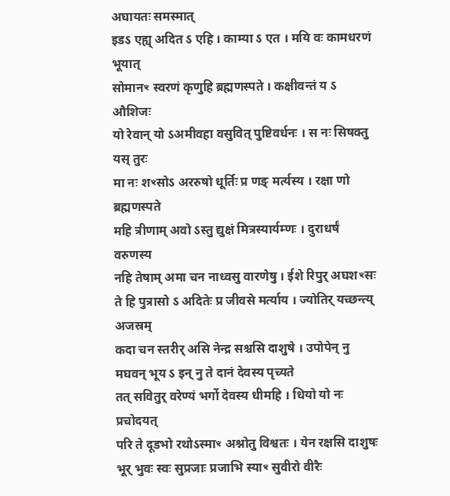अघायतः समस्मात्
इडऽ एह्य् अदित ऽ एहि । काम्या ऽ एत । मयि वः कामधरणं भूयात्
सोमानꣳ स्वरणं कृणुहि ब्रह्मणस्पते । कक्षीवन्तं य ऽ औशिजः
यो रेवान् यो ऽअमीवहा वसुवित् पुष्टिवर्धनः । स नः सिषक्तु यस् तुरः
मा नः शꣳसोऽ अररुषो धूर्तिः प्र णङ् मर्त्यस्य । रक्षा णो ब्रह्मणस्पते
महि त्रीणाम् अवो ऽस्तु द्युक्षं मित्रस्यार्यम्णः । दुराधर्षं वरुणस्य
नहि तेषाम् अमा चन नाध्वसु वारणेषु । ईशे रिपुर् अघशꣳसः
ते हि पुत्रासो ऽ अदितेः प्र जीवसे मर्त्याय । ज्योतिर् यच्छन्त्य् अजस्रम्
कदा चन स्तरीर् असि नेन्द्र सश्चसि दाशुषे । उपोपेन् नु मघवन् भूय ऽ इन् नु ते दानं देवस्य पृच्यते
तत् सवितुर् वरेण्यं भर्गो देवस्य धीमहि । धियो यो नः प्रचोदयत्
परि ते दूडभो रथोऽस्माꣳ अश्नोतु विश्वतः । येन रक्षसि दाशुषः
भूर् भुवः स्वः सुप्रजाः प्रजाभि स्याꣳ सुवीरो वीरैः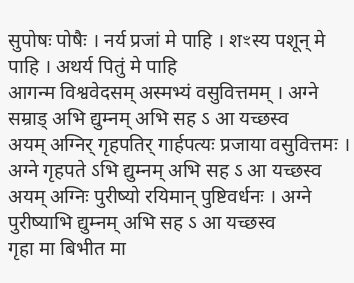सुपोषः पोषैः । नर्य प्रजां मे पाहि । शꣳस्य पशून् मे पाहि । अथर्य पितुं मे पाहि
आगन्म विश्ववेदसम् अस्मभ्यं वसुवित्तमम् । अग्ने सम्राड् अभि द्युम्नम् अभि सह ऽ आ यच्छस्व
अयम् अग्निर् गृहपतिर् गार्हपत्यः प्रजाया वसुवित्तमः । अग्ने गृहपते ऽभि द्युम्नम् अभि सह ऽ आ यच्छस्व
अयम् अग्निः पुरीष्यो रयिमान् पुष्टिवर्धनः । अग्ने पुरीष्याभि द्युम्नम् अभि सह ऽ आ यच्छस्व
गृहा मा बिभीत मा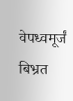वेपध्वमूर्जं बिभ्रत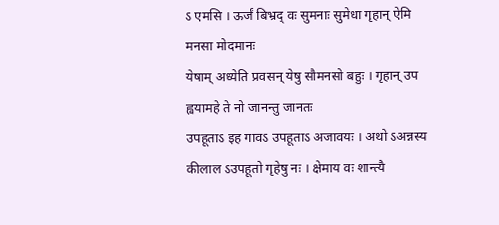ऽ एमसि । ऊर्जं बिभ्रद् वः सुमनाः सुमेधा गृहान् ऐमि मनसा मोदमानः
येषाम् अध्येति प्रवसन् येषु सौमनसो बहुः । गृहान् उप ह्वयामहे ते नो जानन्तु जानतः
उपहूताऽ इह गावऽ उपहूताऽ अजावयः । अथो ऽअन्नस्य कीलाल ऽउपहूतो गृहेषु नः । क्षेमाय वः शान्त्यै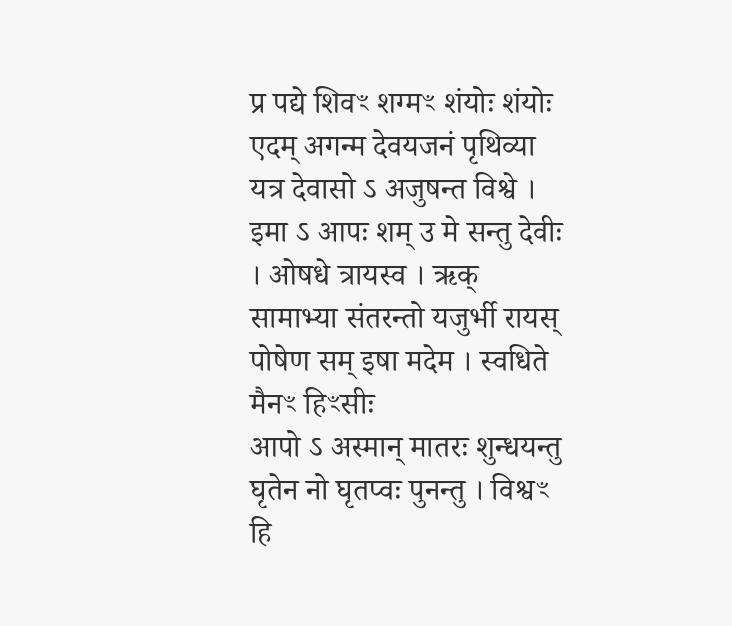प्र पद्ये शिवꣳ शग्मꣳ शंयोः शंयोः
एदम् अगन्म देवयजनं पृथिव्या यत्र देवासो ऽ अजुषन्त विश्वे । इमा ऽ आपः शम् उ मे सन्तु देवीः । ओषधे त्रायस्व । ऋक् सामाभ्या संतरन्तो यजुर्भी रायस् पोषेण सम् इषा मदेम । स्वधिते मैनꣳ हिꣳसीः
आपो ऽ अस्मान् मातरः शुन्धयन्तु घृतेन नो घृतप्वः पुनन्तु । विश्वꣳ हि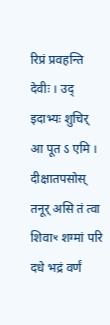रिप्रं प्रवहन्ति देवीः । उद् इदाभ्यः शुचिर् आ पूत ऽ एमि । दीक्षातपसोस् तनूर् असि तं त्वा शिवाꣳ शग्मां परि दधे भद्रं वर्णं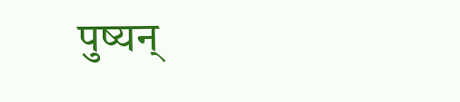पुष्यन्